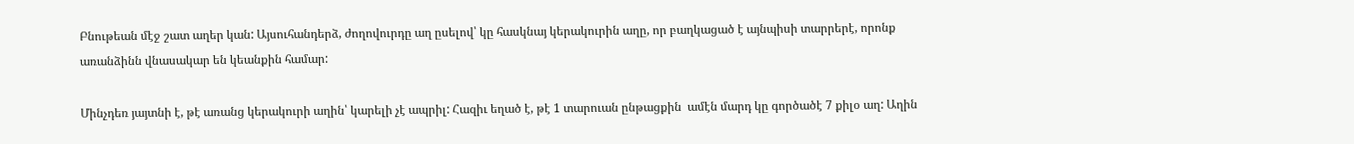Բնութեան մէջ շատ աղեր կան: Այսուհանդերձ, ժողովուրդը աղ ըսելով՝ կը հասկնայ կերակուրին աղը, որ բաղկացած է այնպիսի տարրերէ, որոնք առանձինն վնասակար են կեանքին համար:

Մինչդեռ յայտնի է, թէ առանց կերակուրի աղին՝ կարելի չէ ապրիլ: Հազիւ եղած է, թէ 1 տարուան ընթացքին  ամէն մարդ կը գործածէ 7 քիլօ աղ: Աղին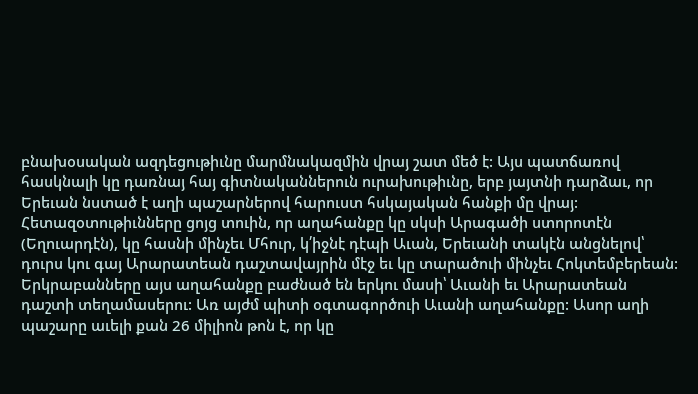բնախօսական ազդեցութիւնը մարմնակազմին վրայ շատ մեծ է: Այս պատճառով հասկնալի կը դառնայ հայ գիտնականներուն ուրախութիւնը, երբ յայտնի դարձաւ, որ Երեւան նստած է աղի պաշարներով հարուստ հսկայական հանքի մը վրայ: Հետազօտութիւնները ցոյց տուին, որ աղահանքը կը սկսի Արագածի ստորոտէն (Եղուարդէն), կը հասնի մինչեւ Մհուր, կ՛իջնէ դէպի Աւան, Երեւանի տակէն անցնելով՝ դուրս կու գայ Արարատեան դաշտավայրին մէջ եւ կը տարածուի մինչեւ Հոկտեմբերեան: Երկրաբանները այս աղահանքը բաժնած են երկու մասի՝ Աւանի եւ Արարատեան դաշտի տեղամասերու: Առ այժմ պիտի օգտագործուի Աւանի աղահանքը: Ասոր աղի պաշարը աւելի քան 26 միլիոն թոն է, որ կը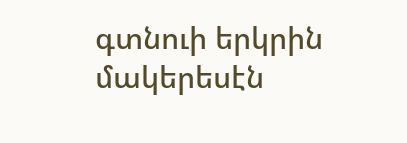գտնուի երկրին մակերեսէն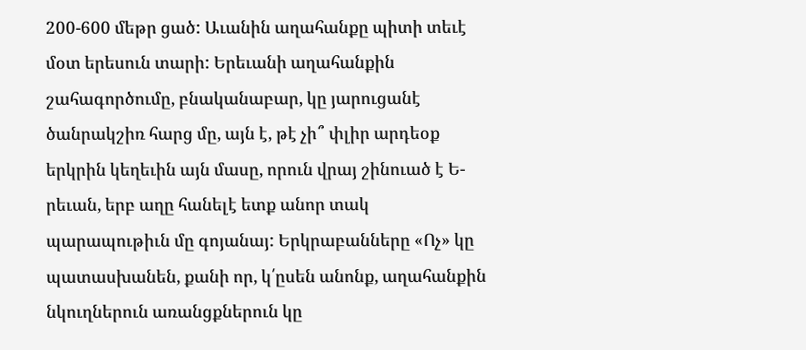200-600 մեթր ցած: Աւանին աղահանքը պիտի տեւէ մօտ երեսուն տարի: Երեւանի աղահանքին շահագործումը, բնականաբար, կը յարուցանէ ծանրակշիռ հարց մը, այն է, թէ չի՞ փլիր արդեօք երկրին կեղեւին այն մասը, որուն վրայ շինուած է Ե-րեւան, երբ աղը հանելէ ետք անոր տակ պարապութիւն մը գոյանայ: Երկրաբանները «Ոչ» կը պատասխանեն, քանի որ, կ՛ըսեն անոնք, աղահանքին նկուղներուն առանցքներուն կը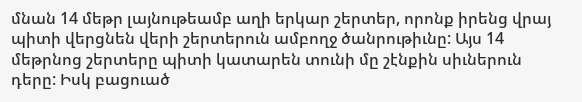մնան 14 մեթր լայնութեամբ աղի երկար շերտեր, որոնք իրենց վրայ պիտի վերցնեն վերի շերտերուն ամբողջ ծանրութիւնը: Այս 14   մեթրնոց շերտերը պիտի կատարեն տունի մը շէնքին սիւներուն դերը: Իսկ բացուած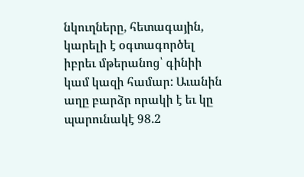նկուղները, հետագային, կարելի է օգտագործել իբրեւ մթերանոց՝ գինիի կամ կազի համար: Աւանին աղը բարձր որակի է եւ կը պարունակէ 98.2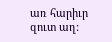առ հարիւր զուտ աղ: